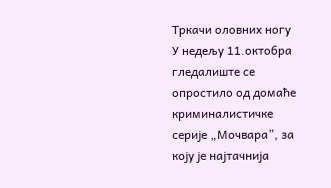Тркачи оловних ногу
У недељу 11.октобра гледалиште се опростило од домаће криминалистичке серије „Мочвара”, за коју је најтачнија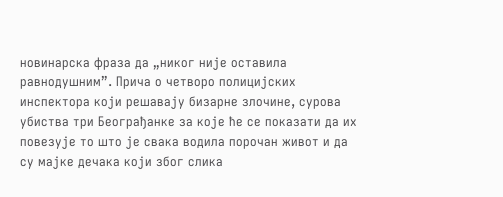новинарска фраза да „никог није оставила равнодушним”. Прича о четворо полицијских инспектора који решавају бизарне злочине, сурова убиства три Београђанке за које ће се показати да их повезује то што је свака водила порочан живот и да су мајке дечака који због слика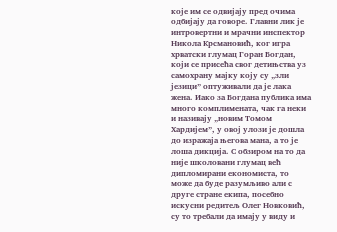које им се одвијају пред очима одбијају да говоре. Главни лик је интровертни и мрачни инспектор Никола Крсмановић, ког игра хрватски глумац Горан Богдан, који се присећа свог детињства уз самохрану мајку коју су „зли језици” оптуживали да је лака жена. Иако за Богдана публика има много комплимената, чак га неки и називају „новим Томом Хардијем”, у овој улози је дошла до изражаја његова мана, а то је лоша дикција. С обзиром на то да није школовани глумац већ дипломирани економиста, то може да буде разумљиво али с друге стране екипа, посебно искусни редитељ Олег Новковић, су то требали да имају у виду и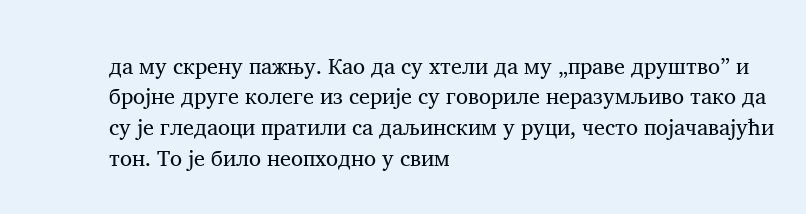да му скрену пажњу. Као да су хтели да му „праве друштво” и бројне друге колеге из серије су говориле неразумљиво тако да су је гледаоци пратили са даљинским у руци, често појачавајући тон. То је било неопходно у свим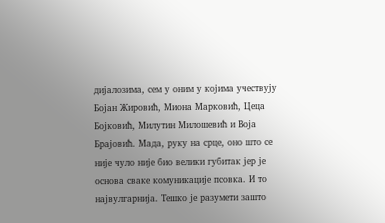дијалозима, сем у оним у којима учествују Бојан Жировић, Миона Марковић, Цеца Бојковић, Милутин Милошевић и Воја Брајовић. Мада, руку на срце, оно што се није чуло није био велики губитак јер је основа сваке комуникације псовка. И то највулгарнија. Тешко је разумети зашто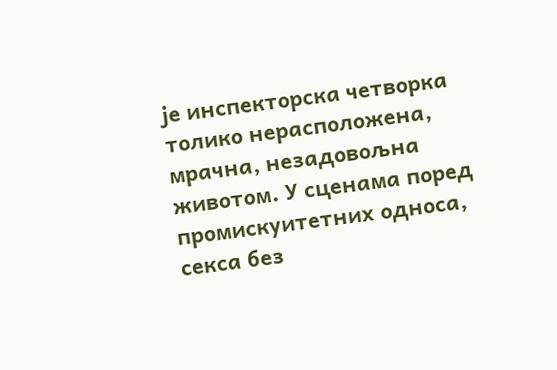је инспекторска четворка толико нерасположена, мрачна, незадовољна животом. У сценама поред промискуитетних односа, секса без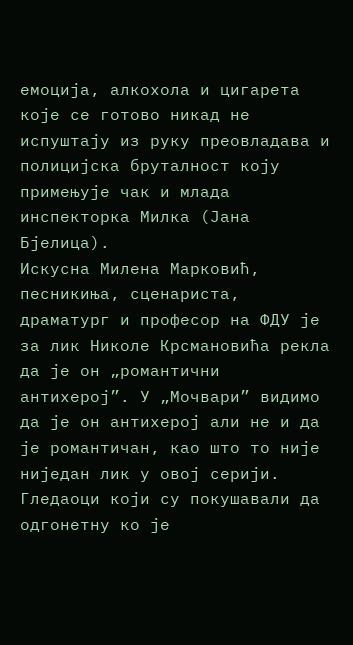емоција, алкохола и цигарета које се готово никад не испуштају из руку преовладава и полицијска бруталност коју примењује чак и млада инспекторка Милка (Јана Бјелица).
Искусна Милена Марковић, песникиња, сценариста, драматург и професор на ФДУ је за лик Николе Крсмановића рекла да је он „романтични антихерој”. У „Мочвари” видимо да је он антихерој али не и да је романтичан, као што то није ниједан лик у овој серији. Гледаоци који су покушавали да одгонетну ко је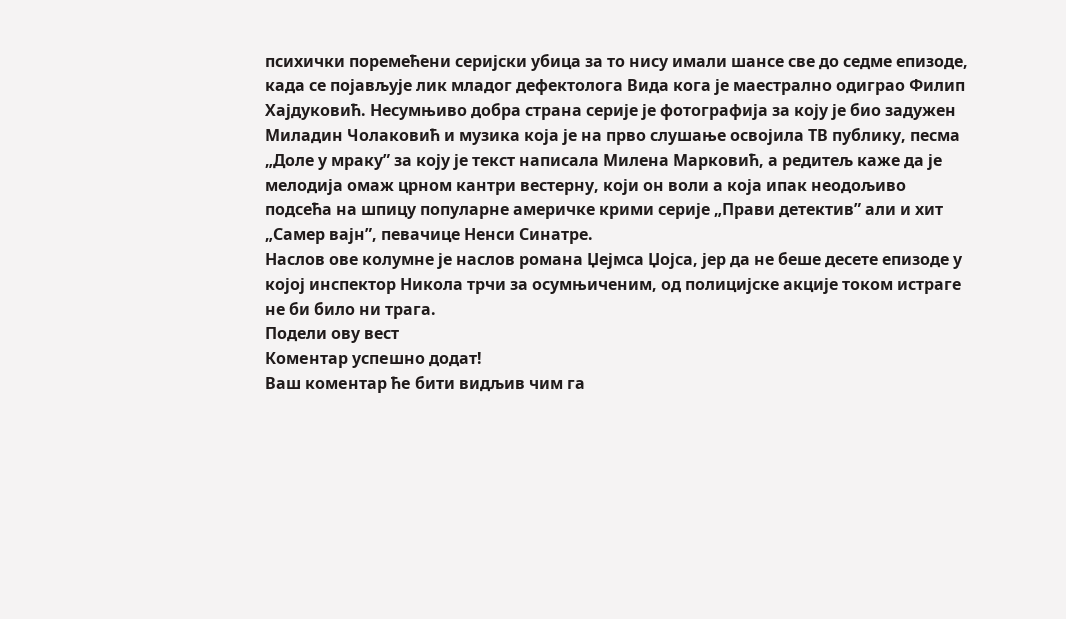психички поремећени серијски убица за то нису имали шансе све до седме епизоде, када се појављује лик младог дефектолога Вида кога је маестрално одиграо Филип Хајдуковић. Несумњиво добра страна серије је фотографија за коју је био задужен Миладин Чолаковић и музика која је на прво слушање освојила ТВ публику, песма „Доле у мраку” за коју је текст написала Милена Марковић, а редитељ каже да је мелодија омаж црном кантри вестерну, који он воли а која ипак неодољиво подсећа на шпицу популарне америчке крими серије „Прави детектив” али и хит „Самер вајн”, певачице Ненси Синатре.
Наслов ове колумне је наслов романа Џејмса Џојса, јер да не беше десете епизоде у којој инспектор Никола трчи за осумњиченим, од полицијске акције током истраге не би било ни трага.
Подели ову вест
Комeнтар успeшно додат!
Ваш комeнтар ћe бити видљив чим га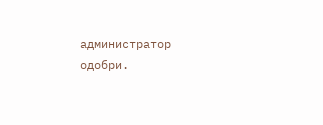администратор одобри.